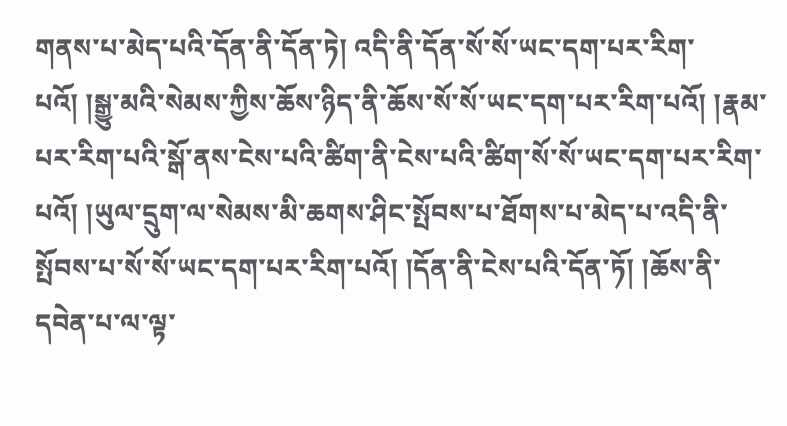གནས་པ་མེད་པའི་དོན་ནི་དོན་ཏེ། འདི་ནི་དོན་སོ་སོ་ཡང་དག་པར་རིག་པའོ། །སྒྱུ་མའི་སེམས་ཀྱིས་ཆོས་ཉིད་ནི་ཆོས་སོ་སོ་ཡང་དག་པར་རིག་པའོ། །རྣམ་པར་རིག་པའི་སྒོ་ནས་ངེས་པའི་ཚིག་ནི་ངེས་པའི་ཚིག་སོ་སོ་ཡང་དག་པར་རིག་པའོ། །ཡུལ་དྲུག་ལ་སེམས་མི་ཆགས་ཤིང་སྤོབས་པ་ཐོགས་པ་མེད་པ་འདི་ནི་སྤོབས་པ་སོ་སོ་ཡང་དག་པར་རིག་པའོ། །དོན་ནི་ངེས་པའི་དོན་ཏོ། །ཆོས་ནི་དབེན་པ་ལ་ལྟ་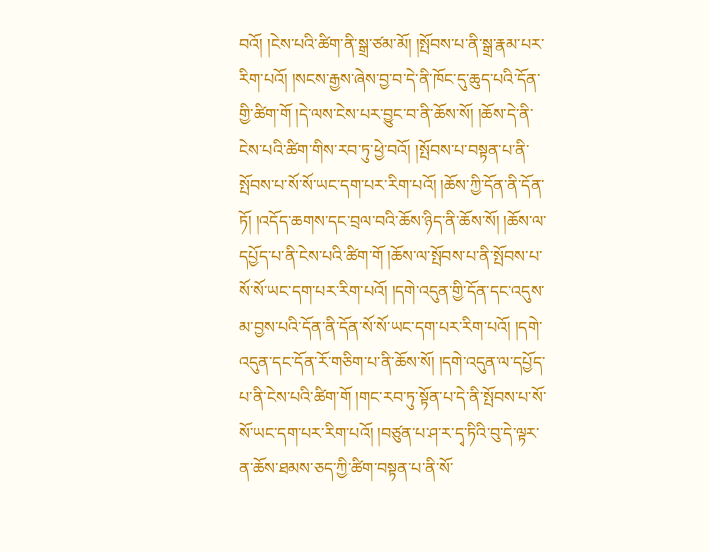བའོ། །ངེས་པའི་ཚིག་ནི་སྒྲ་ཙམ་མོ། །སྤོབས་པ་ནི་སྒྲ་རྣམ་པར་རིག་པའོ། །སངས་རྒྱས་ཞེས་བྱ་བ་དེ་ནི་ཁོང་དུ་ཆུད་པའི་དོན་གྱི་ཚིག་གོ །དེ་ལས་ངེས་པར་བྱུང་བ་ནི་ཆོས་སོ། །ཆོས་དེ་ནི་ངེས་པའི་ཚིག་གིས་རབ་ཏུ་ཕྱེ་བའོ། །སྤོབས་པ་བསྟན་པ་ནི་སྤོབས་པ་སོ་སོ་ཡང་དག་པར་རིག་པའོ། །ཆོས་ཀྱི་དོན་ནི་དོན་ཏོ། །འདོད་ཆགས་དང་བྲལ་བའི་ཆོས་ཉིད་ནི་ཆོས་སོ། །ཆོས་ལ་དཔྱོད་པ་ནི་ངེས་པའི་ཚིག་གོ །ཆོས་ལ་སྤོབས་པ་ནི་སྤོབས་པ་སོ་སོ་ཡང་དག་པར་རིག་པའོ། །དགེ་འདུན་གྱི་དོན་དང་འདུས་མ་བྱས་པའི་དོན་ནི་དོན་སོ་སོ་ཡང་དག་པར་རིག་པའོ། །དགེ་འདུན་དང་དོན་རོ་གཅིག་པ་ནི་ཆོས་སོ། །དགེ་འདུན་ལ་དཔྱོད་པ་ནི་ངེས་པའི་ཚིག་གོ །གང་རབ་ཏུ་སྟོན་པ་དེ་ནི་སྤོབས་པ་སོ་སོ་ཡང་དག་པར་རིག་པའོ། །བཙུན་པ་ཤ་ར་དྭ་ཏིའི་བུ་དེ་ལྟར་ན་ཆོས་ཐམས་ཅད་ཀྱི་ཚིག་བསྟན་པ་ནི་སོ་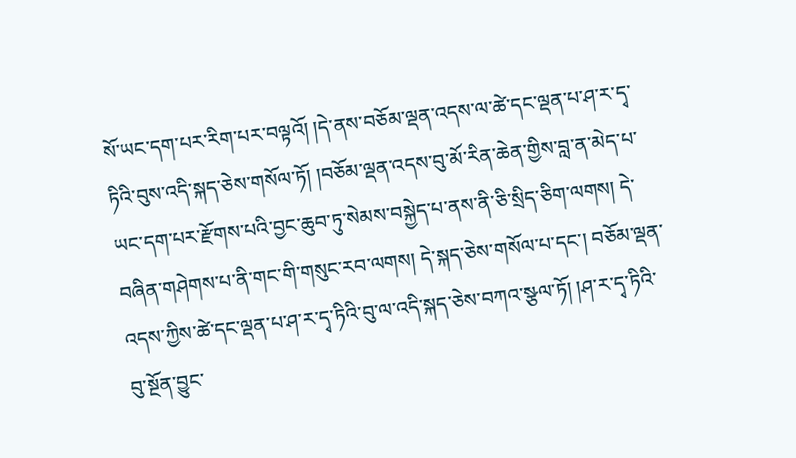སོ་ཡང་དག་པར་རིག་པར་བལྟའོ། །དེ་ནས་བཅོམ་ལྡན་འདས་ལ་ཚེ་དང་ལྡན་པ་ཤ་ར་དྭ་ཏིའི་བུས་འདི་སྐད་ཅེས་གསོལ་ཏོ། །བཅོམ་ལྡན་འདས་བུ་མོ་རིན་ཆེན་གྱིས་བླ་ན་མེད་པ་ཡང་དག་པར་རྫོགས་པའི་བྱང་ཆུབ་ཏུ་སེམས་བསྐྱེད་པ་ནས་ནི་ཅི་སྲིད་ཅིག་ལགས། དེ་བཞིན་གཤེགས་པ་ནི་གང་གི་གསུང་རབ་ལགས། དེ་སྐད་ཅེས་གསོལ་པ་དང་། བཅོམ་ལྡན་འདས་ཀྱིས་ཚེ་དང་ལྡན་པ་ཤ་ར་དྭ་ཏིའི་བུ་ལ་འདི་སྐད་ཅེས་བཀའ་སྩལ་ཏོ། །ཤ་ར་དྭ་ཏིའི་བུ་སྔོན་བྱུང་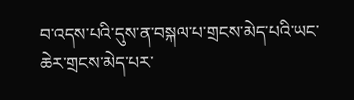བ་འདས་པའི་དུས་ན་བསྐལ་པ་གྲངས་མེད་པའི་ཡང་ཆེར་གྲངས་མེད་པར་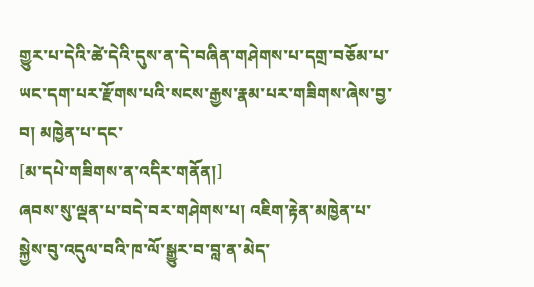གྱུར་པ་དེའི་ཚེ་དེའི་དུས་ན་དེ་བཞིན་གཤེགས་པ་དགྲ་བཅོམ་པ་ཡང་དག་པར་རྫོགས་པའི་སངས་རྒྱས་རྣམ་པར་གཟིགས་ཞེས་བྱ་བ། མཁྱེན་པ་དང་
[མ་དཔེ་གཟིགས་ན་འདིར་གནོན།]
ཞབས་སུ་ལྡན་པ་བདེ་བར་གཤེགས་པ། འཇིག་རྟེན་མཁྱེན་པ་སྐྱེས་བུ་འདུལ་བའི་ཁ་ལོ་སྒྱུར་བ་བླ་ན་མེད་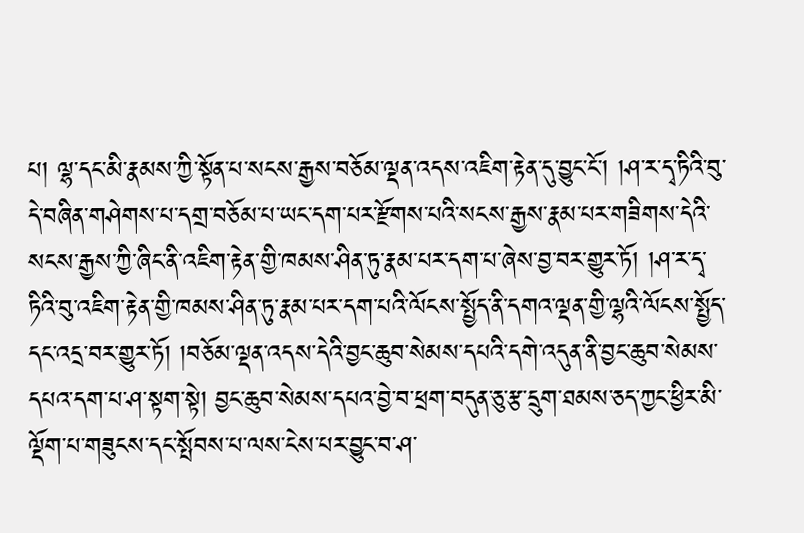པ། ལྷ་དང་མི་རྣམས་ཀྱི་སྟོན་པ་སངས་རྒྱས་བཅོམ་ལྡན་འདས་འཇིག་རྟེན་དུ་བྱུང་ངོ་། །ཤ་ར་དྭ་ཏིའི་བུ་དེ་བཞིན་གཤེགས་པ་དགྲ་བཅོམ་པ་ཡང་དག་པར་རྫོགས་པའི་སངས་རྒྱས་རྣམ་པར་གཟིགས་དེའི་སངས་རྒྱས་ཀྱི་ཞིང་ནི་འཇིག་རྟེན་གྱི་ཁམས་ཤིན་ཏུ་རྣམ་པར་དག་པ་ཞེས་བྱ་བར་གྱུར་ཏོ། །ཤ་ར་དྭ་ཏིའི་བུ་འཇིག་རྟེན་གྱི་ཁམས་ཤིན་ཏུ་རྣམ་པར་དག་པའི་ལོངས་སྤྱོད་ནི་དགའ་ལྡན་གྱི་ལྷའི་ལོངས་སྤྱོད་དང་འདྲ་བར་གྱུར་ཏོ། །བཅོམ་ལྡན་འདས་དེའི་བྱང་ཆུབ་སེམས་དཔའི་དགེ་འདུན་ནི་བྱང་ཆུབ་སེམས་དཔའ་དག་པ་ཤ་སྟག་སྟེ། བྱང་ཆུབ་སེམས་དཔའ་བྱེ་བ་ཕྲག་བདུན་ཅུ་རྩ་དྲུག་ཐམས་ཅད་ཀྱང་ཕྱིར་མི་ལྡོག་པ་གཟུངས་དང་སྤོབས་པ་ལས་ངེས་པར་བྱུང་བ་ཤ་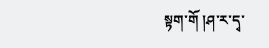སྟག་གོ །ཤ་ར་དྭ་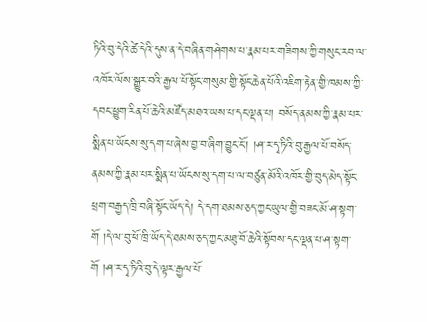ཏིའི་བུ་དེའི་ཚེ་དེའི་དུས་ན་དེ་བཞིན་གཤེགས་པ་རྣམ་པར་གཟིགས་ཀྱི་གསུང་རབ་ལ་འཁོར་ལོས་སྒྱུར་བའི་རྒྱལ་པོ་སྟོང་གསུམ་གྱི་སྟོང་ཆེན་པོའི་འཇིག་རྟེན་གྱི་ཁམས་ཀྱི་དབང་ཕྱུག་རིན་པོ་ཆེའི་མཛོད་མཐའ་ཡས་པ་དང་ལྡན་པ། བསོད་ནམས་ཀྱི་རྣམ་པར་སྨིན་པ་ཡོངས་སུ་དག་པ་ཞེས་བྱ་བ་ཞིག་བྱུང་ངོ་། །ཤ་ར་དྭ་ཏིའི་བུ་རྒྱལ་པོ་བསོད་ནམས་ཀྱི་རྣམ་པར་སྨིན་པ་ཡོངས་སུ་དག་པ་ལ་བཙུན་མོའི་འཁོར་གྱི་བུད་མེད་སྟོང་ཕྲག་བརྒྱད་ཁྲི་བཞི་སྟོང་ཡོད་དེ། དེ་དག་ཐམས་ཅད་ཀྱང་ཡུལ་གྱི་བཟང་མོ་ཤ་སྟག་གོ །དེ་ལ་བུ་ཕོ་ཁྲི་ཡོད་དེ་ཐམས་ཅད་ཀྱང་མཐུ་བོ་ཆེའི་སྟོབས་དང་ལྡན་པ་ཤ་སྟག་གོ །ཤ་ར་དྭ་ཏིའི་བུ་དེ་ལྟར་རྒྱལ་པོ་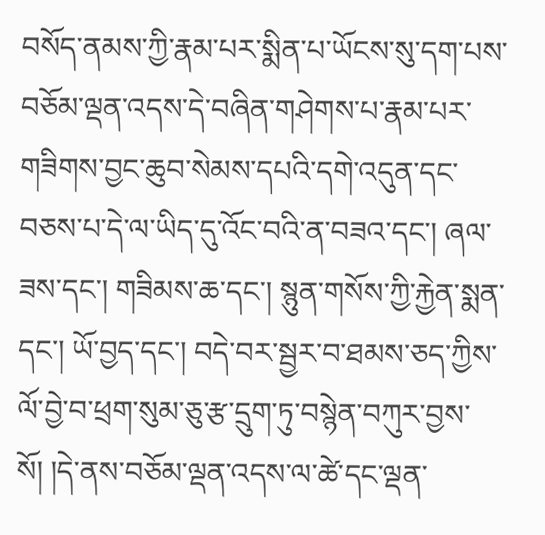བསོད་ནམས་ཀྱི་རྣམ་པར་སྨིན་པ་ཡོངས་སུ་དག་པས་བཅོམ་ལྡན་འདས་དེ་བཞིན་གཤེགས་པ་རྣམ་པར་གཟིགས་བྱང་ཆུབ་སེམས་དཔའི་དགེ་འདུན་དང་བཅས་པ་དེ་ལ་ཡིད་དུ་འོང་བའི་ན་བཟའ་དང་། ཞལ་ཟས་དང་། གཟིམས་ཆ་དང་། སྙུན་གསོས་ཀྱི་རྐྱེན་སྨན་དང་། ཡོ་བྱད་དང་། བདེ་བར་སྦྱར་བ་ཐམས་ཅད་ཀྱིས་ལོ་བྱེ་བ་ཕྲག་སུམ་ཅུ་རྩ་དྲུག་ཏུ་བསྙེན་བཀུར་བྱས་སོ། །དེ་ནས་བཅོམ་ལྡན་འདས་ལ་ཚེ་དང་ལྡན་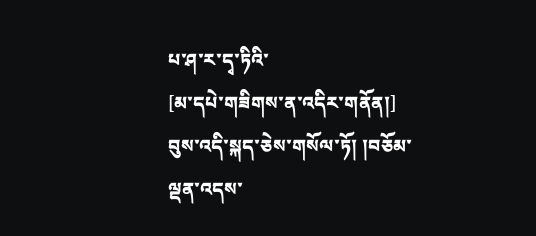པ་ཤ་ར་དྭ་ཏིའི་
[མ་དཔེ་གཟིགས་ན་འདིར་གནོན།]
བུས་འདི་སྐད་ཅེས་གསོལ་ཏོ། །བཅོམ་ལྡན་འདས་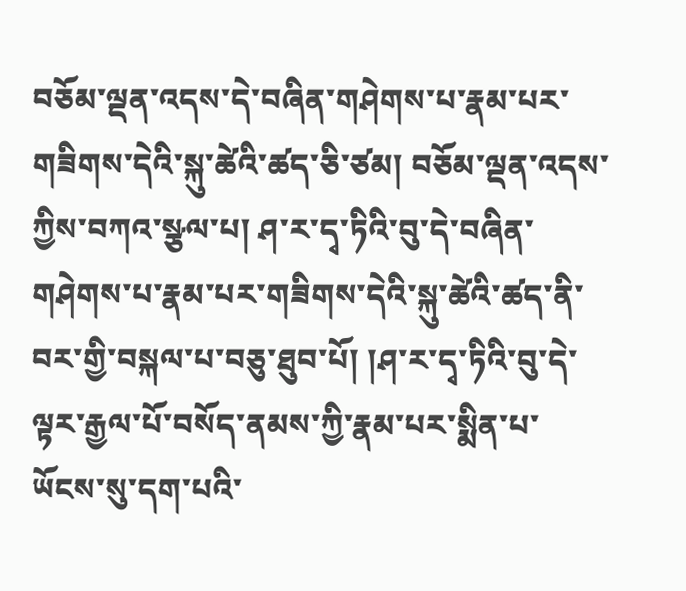བཅོམ་ལྡན་འདས་དེ་བཞིན་གཤེགས་པ་རྣམ་པར་གཟིགས་དེའི་སྐུ་ཚེའི་ཚད་ཅི་ཙམ། བཅོམ་ལྡན་འདས་ཀྱིས་བཀའ་སྩལ་པ། ཤ་ར་དྭ་ཏིའི་བུ་དེ་བཞིན་གཤེགས་པ་རྣམ་པར་གཟིགས་དེའི་སྐུ་ཚེའི་ཚད་ནི་བར་གྱི་བསྐལ་པ་བཅུ་ཐུབ་པོ། །ཤ་ར་དྭ་ཏིའི་བུ་དེ་ལྟར་རྒྱལ་པོ་བསོད་ནམས་ཀྱི་རྣམ་པར་སྨིན་པ་ཡོངས་སུ་དག་པའི་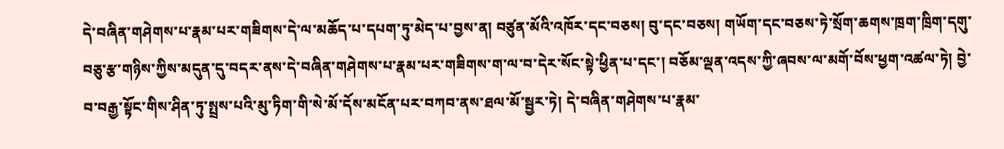དེ་བཞིན་གཤེགས་པ་རྣམ་པར་གཟིགས་དེ་ལ་མཆོད་པ་དཔག་ཏུ་མེད་པ་བྱས་ན། བཙུན་མོའི་འཁོར་དང་བཅས། བུ་དང་བཅས། གཡོག་དང་བཅས་ཏེ་སྲོག་ཆགས་ཁྲག་ཁྲིག་དགུ་བཅུ་རྩ་གཉིས་ཀྱིས་མདུན་དུ་བདར་ནས་དེ་བཞིན་གཤེགས་པ་རྣམ་པར་གཟིགས་ག་ལ་བ་དེར་སོང་སྟེ་ཕྱིན་པ་དང་། བཅོམ་ལྡན་འདས་ཀྱི་ཞབས་ལ་མགོ་བོས་ཕྱག་འཚལ་ཏེ། བྱེ་བ་བརྒྱ་སྟོང་གིས་ཤིན་ཏུ་སྤྲས་པའི་མུ་ཏིག་གི་སེ་མོ་དོས་མངོན་པར་བཀབ་ནས་ཐལ་མོ་སྦྱར་ཏེ། དེ་བཞིན་གཤེགས་པ་རྣམ་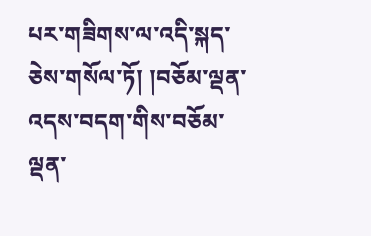པར་གཟིགས་ལ་འདི་སྐད་ཅེས་གསོལ་ཏོ། །བཅོམ་ལྡན་འདས་བདག་གིས་བཅོམ་ལྡན་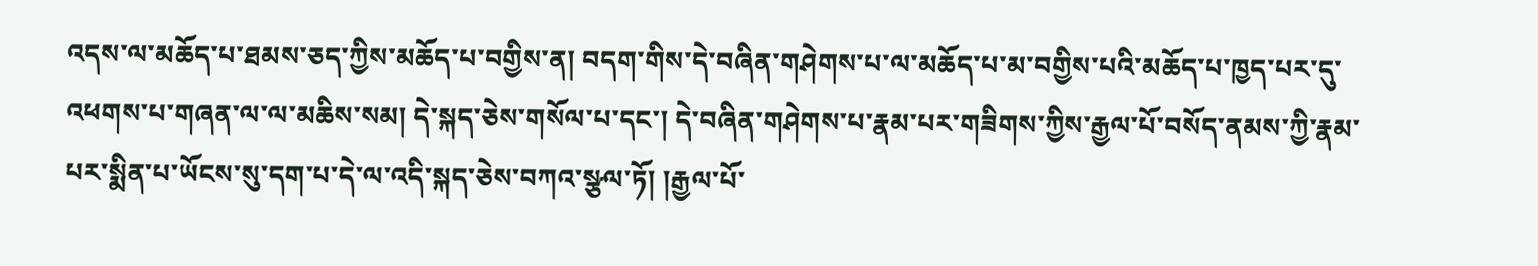འདས་ལ་མཆོད་པ་ཐམས་ཅད་ཀྱིས་མཆོད་པ་བགྱིས་ན། བདག་གིས་དེ་བཞིན་གཤེགས་པ་ལ་མཆོད་པ་མ་བགྱིས་པའི་མཆོད་པ་ཁྱད་པར་དུ་འཕགས་པ་གཞན་ལ་ལ་མཆིས་སམ། དེ་སྐད་ཅེས་གསོལ་པ་དང་། དེ་བཞིན་གཤེགས་པ་རྣམ་པར་གཟིགས་ཀྱིས་རྒྱལ་པོ་བསོད་ནམས་ཀྱི་རྣམ་པར་སྨིན་པ་ཡོངས་སུ་དག་པ་དེ་ལ་འདི་སྐད་ཅེས་བཀའ་སྩལ་ཏོ། །རྒྱལ་པོ་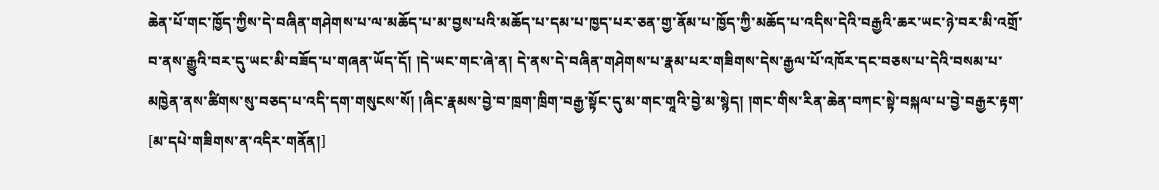ཆེན་པོ་གང་ཁྱོད་ཀྱིས་དེ་བཞིན་གཤེགས་པ་ལ་མཆོད་པ་མ་བྱས་པའི་མཆོད་པ་དམ་པ་ཁྱད་པར་ཅན་གྱ་ནོམ་པ་ཁྱོད་ཀྱི་མཆོད་པ་འདིས་དེའི་བརྒྱའི་ཆར་ཡང་ཉེ་བར་མི་འགྲོ་བ་ནས་རྒྱུའི་བར་དུ་ཡང་མི་བཟོད་པ་གཞན་ཡོད་དོ། །དེ་ཡང་གང་ཞེ་ན། དེ་ནས་དེ་བཞིན་གཤེགས་པ་རྣམ་པར་གཟིགས་དེས་རྒྱལ་པོ་འཁོར་དང་བཅས་པ་དེའི་བསམ་པ་མཁྱེན་ནས་ཚིགས་སུ་བཅད་པ་འདི་དག་གསུངས་སོ། །ཞིང་རྣམས་བྱེ་བ་ཁྲག་ཁྲིག་བརྒྱ་སྟོང་དུ་མ་གང་གཱའི་བྱེ་མ་སྙེད། །གང་གིས་རིན་ཆེན་བཀང་སྟེ་བསྐལ་པ་བྱེ་བརྒྱར་རྟག་
[མ་དཔེ་གཟིགས་ན་འདིར་གནོན།]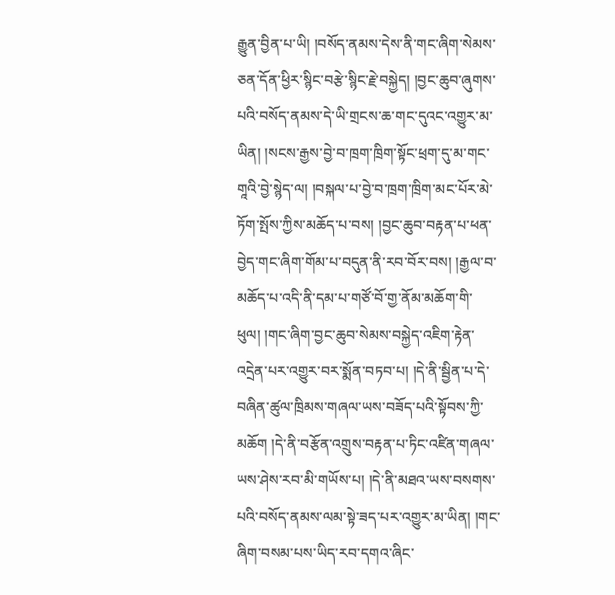རྒྱུན་བྱིན་པ་ཡི། །བསོད་ནམས་དེས་ནི་གང་ཞིག་སེམས་ཅན་དོན་ཕྱིར་སྙིང་བརྩེ་སྙིང་རྗེ་བསྐྱེད། །བྱང་ཆུབ་ཞུགས་པའི་བསོད་ནམས་དེ་ཡི་གྲངས་ཆ་གང་དུའང་འགྱུར་མ་ཡིན། །སངས་རྒྱས་བྱེ་བ་ཁྲག་ཁྲིག་སྟོང་ཕྲག་དུ་མ་གང་གཱའི་བྱེ་སྙེད་ལ། །བསྐལ་པ་བྱེ་བ་ཁྲག་ཁྲིག་མང་པོར་མེ་ཏོག་སྤོས་ཀྱིས་མཆོད་པ་བས། །བྱང་ཆུབ་བརྟན་པ་ཕན་བྱེད་གང་ཞིག་གོམ་པ་བདུན་ནི་རབ་བོར་བས། །རྒྱལ་བ་མཆོད་པ་འདི་ནི་དམ་པ་གཙོ་བོ་གྱ་ནོམ་མཆོག་གི་ཕུལ། །གང་ཞིག་བྱང་ཆུབ་སེམས་བསྐྱེད་འཇིག་རྟེན་འདྲེན་པར་འགྱུར་བར་སྨོན་བཏབ་པ། །དེ་ནི་སྦྱིན་པ་དེ་བཞིན་ཚུལ་ཁྲིམས་གཞལ་ཡས་བཟོད་པའི་སྟོབས་ཀྱི་མཆོག །དེ་ནི་བརྩོན་འགྲུས་བརྟན་པ་ཏིང་འཛིན་གཞལ་ཡས་ཤེས་རབ་མི་གཡོས་པ། །དེ་ནི་མཐའ་ཡས་བསགས་པའི་བསོད་ནམས་ལམ་སྟེ་ཟད་པར་འགྱུར་མ་ཡིན། །གང་ཞིག་བསམ་པས་ཡིད་རབ་དགའ་ཞིང་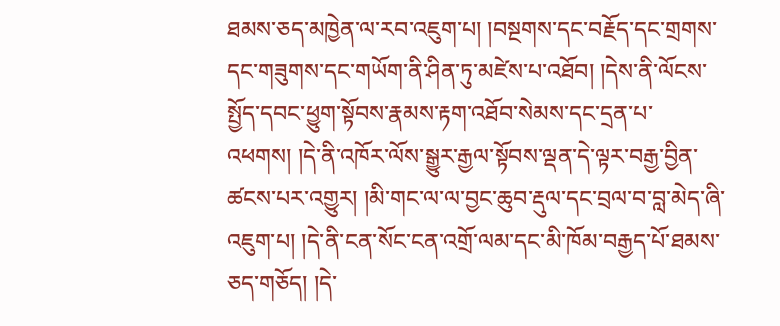ཐམས་ཅད་མཁྱེན་ལ་རབ་འཇུག་པ། །བསྔགས་དང་བརྗོད་དང་གྲགས་དང་གཟུགས་དང་གཡོག་ནི་ཤིན་ཏུ་མཛེས་པ་འཐོབ། །དེས་ནི་ལོངས་སྤྱོད་དབང་ཕྱུག་སྟོབས་རྣམས་རྟག་འཐོབ་སེམས་དང་དྲན་པ་འཕགས། །དེ་ནི་འཁོར་ལོས་སྒྱུར་རྒྱལ་སྟོབས་ལྡན་དེ་ལྟར་བརྒྱ་བྱིན་ཚངས་པར་འགྱུར། །མི་གང་ལ་ལ་བྱང་ཆུབ་རྡུལ་དང་བྲལ་བ་བླ་མེད་ཞི་འཇུག་པ། །དེ་ནི་ངན་སོང་ངན་འགྲོ་ལམ་དང་མི་ཁོམ་བརྒྱད་པོ་ཐམས་ཅད་གཅོད། །དེ་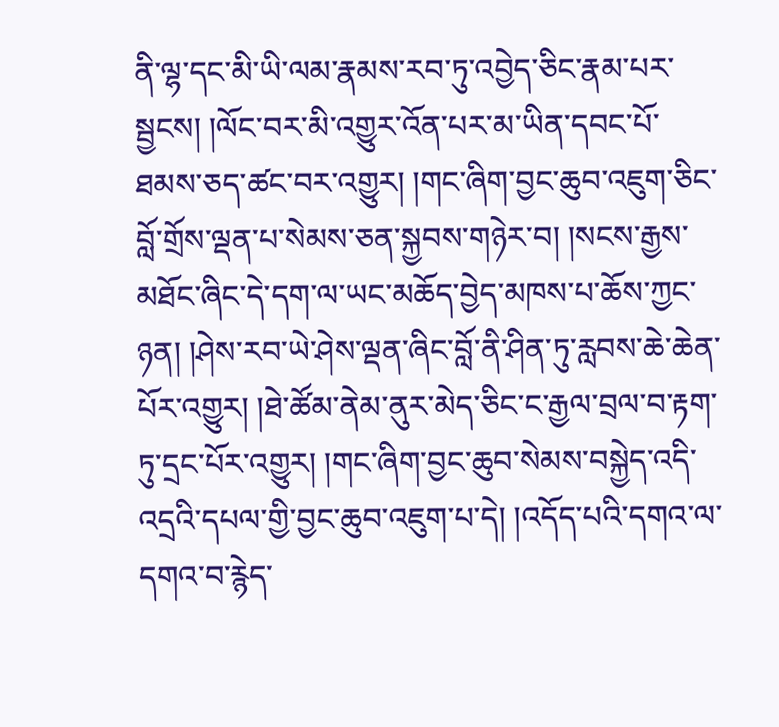ནི་ལྷ་དང་མི་ཡི་ལམ་རྣམས་རབ་ཏུ་འབྱེད་ཅིང་རྣམ་པར་སྦྱངས། །ལོང་བར་མི་འགྱུར་འོན་པར་མ་ཡིན་དབང་པོ་ཐམས་ཅད་ཚང་བར་འགྱུར། །གང་ཞིག་བྱང་ཆུབ་འཇུག་ཅིང་བློ་གྲོས་ལྡན་པ་སེམས་ཅན་སྐྱབས་གཉེར་བ། །སངས་རྒྱས་མཐོང་ཞིང་དེ་དག་ལ་ཡང་མཆོད་བྱེད་མཁས་པ་ཆོས་ཀྱང་ཉན། །ཤེས་རབ་ཡེ་ཤེས་ལྡན་ཞིང་བློ་ནི་ཤིན་ཏུ་རླབས་ཆེ་ཆེན་པོར་འགྱུར། །ཐེ་ཚོམ་ནེམ་ནུར་མེད་ཅིང་ང་རྒྱལ་བྲལ་བ་རྟག་ཏུ་དྲང་པོར་འགྱུར། །གང་ཞིག་བྱང་ཆུབ་སེམས་བསྐྱེད་འདི་འདྲའི་དཔལ་གྱི་བྱང་ཆུབ་འཇུག་པ་དེ། །འདོད་པའི་དགའ་ལ་དགའ་བ་རྙེད་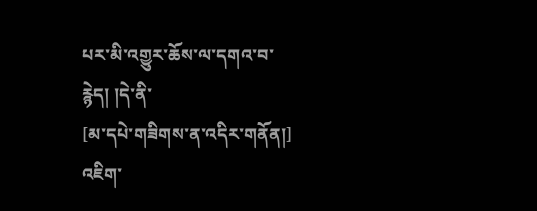པར་མི་འགྱུར་ཆོས་ལ་དགའ་བ་རྙེད། །དེ་ནི་
[མ་དཔེ་གཟིགས་ན་འདིར་གནོན།]
འཇིག་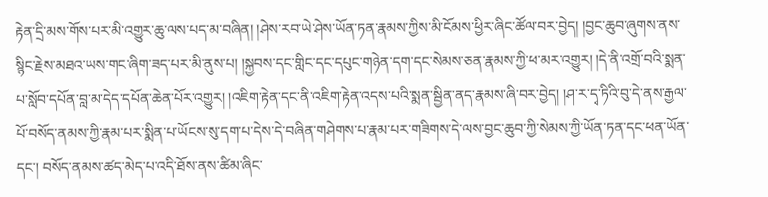རྟེན་དྲི་མས་གོས་པར་མི་འགྱུར་ཆུ་ལས་པད་མ་བཞིན། །ཤེས་རབ་ཡེ་ཤེས་ཡོན་ཏན་རྣམས་ཀྱིས་མི་ངོམས་ཕྱིར་ཞིང་ཚོལ་བར་བྱེད། །བྱང་ཆུབ་ཞུགས་ནས་སྙིང་རྗེས་མཐའ་ཡས་གང་ཞིག་ཟད་པར་མི་ནུས་པ། །སྐྱབས་དང་གླིང་དང་དཔུང་གཉེན་དག་དང་སེམས་ཅན་རྣམས་ཀྱི་ཕ་མར་འགྱུར། །དེ་ནི་འགྲོ་བའི་སྨན་པ་སློབ་དཔོན་བླ་མ་དེད་དཔོན་ཆེན་པོར་འགྱུར། །འཇིག་རྟེན་དང་ནི་འཇིག་རྟེན་འདས་པའི་སྨན་སྦྱིན་ནད་རྣམས་ཞི་བར་བྱེད། །ཤ་ར་དྭ་ཏིའི་བུ་དེ་ནས་རྒྱལ་པོ་བསོད་ནམས་ཀྱི་རྣམ་པར་སྨིན་པ་ཡོངས་སུ་དག་པ་དེས་དེ་བཞིན་གཤེགས་པ་རྣམ་པར་གཟིགས་དེ་ལས་བྱང་ཆུབ་ཀྱི་སེམས་ཀྱི་ཡོན་ཏན་དང་ཕན་ཡོན་དང་། བསོད་ནམས་ཚད་མེད་པ་འདི་ཐོས་ནས་ཚིམ་ཞིང་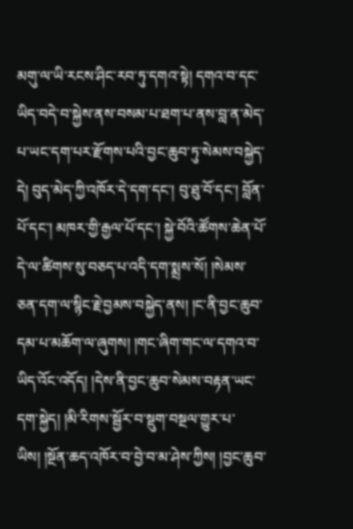མགུ་ལ་ཡི་རངས་ཤིང་རབ་ཏུ་དགའ་སྟེ། དགའ་བ་དང་ཡིད་བདེ་བ་སྐྱེས་ནས་བསམ་པ་ཐག་པ་ནས་བླ་ན་མེད་པ་ཡང་དག་པར་རྫོགས་པའི་བྱང་ཆུབ་ཏུ་སེམས་བསྐྱེད་དེ། བུད་མེད་ཀྱི་འཁོར་དེ་དག་དང་། བུ་ཐུ་བོ་དང་། བློན་པོ་དང་། མཁར་གྱི་རྒྱལ་པོ་དང་། སྐྱེ་བོའི་ཚོགས་ཆེན་པོ་དེ་ལ་ཚིགས་སུ་བཅད་པ་འདི་དག་སྨྲས་སོ། །སེམས་ཅན་དག་ལ་སྙིང་རྗེ་བྱམས་བསྐྱེད་ནས། །ང་ནི་བྱང་ཆུབ་དམ་པ་མཆོག་ལ་ཞུགས། །གང་ཞིག་གང་ལ་དགའ་བ་ཡིད་འོང་འདོད། །དེས་ནི་བྱང་ཆུབ་སེམས་བརྟན་ཡང་དག་སྐྱེད། །མི་རིགས་སྦྱོར་བ་སྡུག་བསྔལ་གྱུར་པ་ཡིས། །སྔོན་ཆད་འཁོར་བ་བྱེ་བ་མ་ཤེས་ཀྱིས། །བྱང་ཆུབ་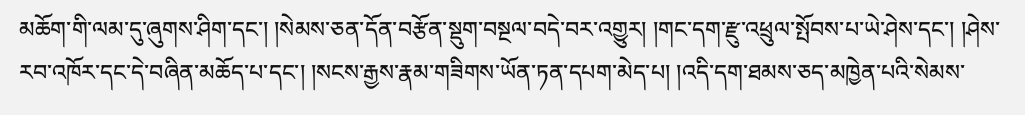མཆོག་གི་ལམ་དུ་ཞུགས་ཤིག་དང་། །སེམས་ཅན་དོན་བརྩོན་སྡུག་བསྔལ་བདེ་བར་འགྱུར། །གང་དག་རྫུ་འཕྲུལ་སྤོབས་པ་ཡེ་ཤེས་དང་། །ཤེས་རབ་འཁོར་དང་དེ་བཞིན་མཆོད་པ་དང་། །སངས་རྒྱས་རྣམ་གཟིགས་ཡོན་ཏན་དཔག་མེད་པ། །འདི་དག་ཐམས་ཅད་མཁྱེན་པའི་སེམས་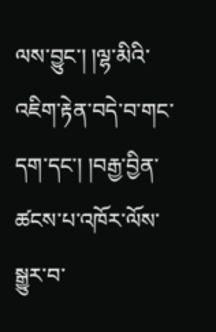ལས་བྱུང་། །ལྷ་མིའི་འཇིག་རྟེན་བདེ་བ་གང་དག་དང་། །བརྒྱ་བྱིན་ཚངས་པ་འཁོར་ལོས་སྒྱུར་བ་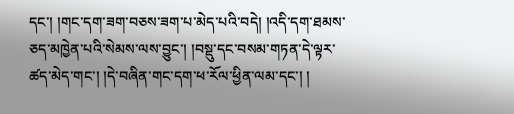དང་། །གང་དག་ཟག་བཅས་ཟག་པ་མེད་པའི་བདེ། །འདི་དག་ཐམས་ཅད་མཁྱེན་པའི་སེམས་ལས་བྱུང་། །བསྡུ་དང་བསམ་གཏན་དེ་ལྟར་ཚད་མེད་གང་། །དེ་བཞིན་གང་དག་ཕ་རོལ་ཕྱིན་ལམ་དང་། །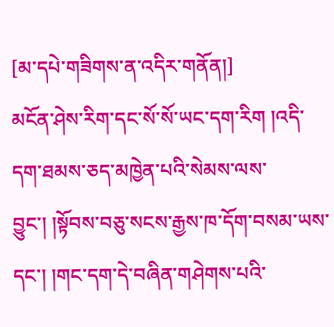[མ་དཔེ་གཟིགས་ན་འདིར་གནོན།]
མངོན་ཤེས་རིག་དང་སོ་སོ་ཡང་དག་རིག །འདི་དག་ཐམས་ཅད་མཁྱེན་པའི་སེམས་ལས་བྱུང་། །སྟོབས་བཅུ་སངས་རྒྱས་ཁ་དོག་བསམ་ཡས་དང་། །གང་དག་དེ་བཞིན་གཤེགས་པའི་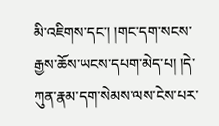མི་འཇིགས་དང་། །གང་དག་སངས་རྒྱས་ཆོས་ཡངས་དཔག་མེད་པ། །དེ་ཀུན་རྣམ་དག་སེམས་ལས་ངེས་པར་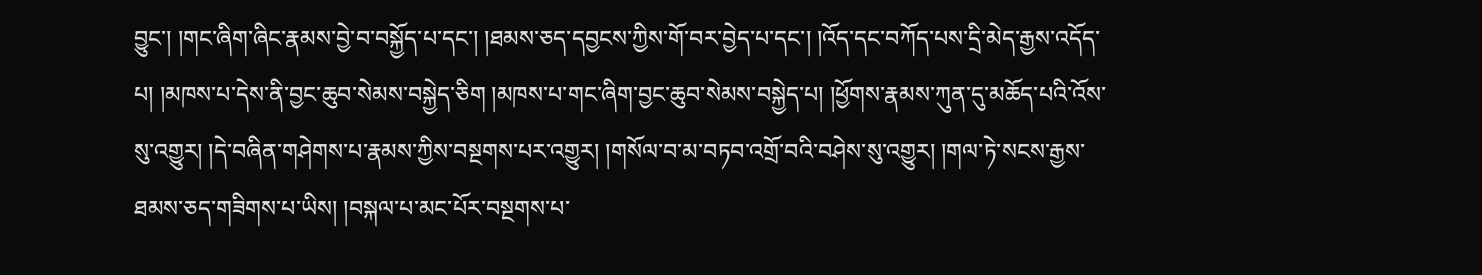བྱུང་། །གང་ཞིག་ཞིང་རྣམས་བྱེ་བ་བསྐྱོད་པ་དང་། །ཐམས་ཅད་དབྱངས་ཀྱིས་གོ་བར་བྱེད་པ་དང་། །འོད་དང་བཀོད་པས་དྲི་མེད་རྒྱས་འདོད་པ། །མཁས་པ་དེས་ནི་བྱང་ཆུབ་སེམས་བསྐྱེད་ཅིག །མཁས་པ་གང་ཞིག་བྱང་ཆུབ་སེམས་བསྐྱེད་པ། །ཕྱོགས་རྣམས་ཀུན་དུ་མཆོད་པའི་འོས་སུ་འགྱུར། །དེ་བཞིན་གཤེགས་པ་རྣམས་ཀྱིས་བསྔགས་པར་འགྱུར། །གསོལ་བ་མ་བཏབ་འགྲོ་བའི་བཤེས་སུ་འགྱུར། །གལ་ཏེ་སངས་རྒྱས་ཐམས་ཅད་གཟིགས་པ་ཡིས། །བསྐལ་པ་མང་པོར་བསྔགས་པ་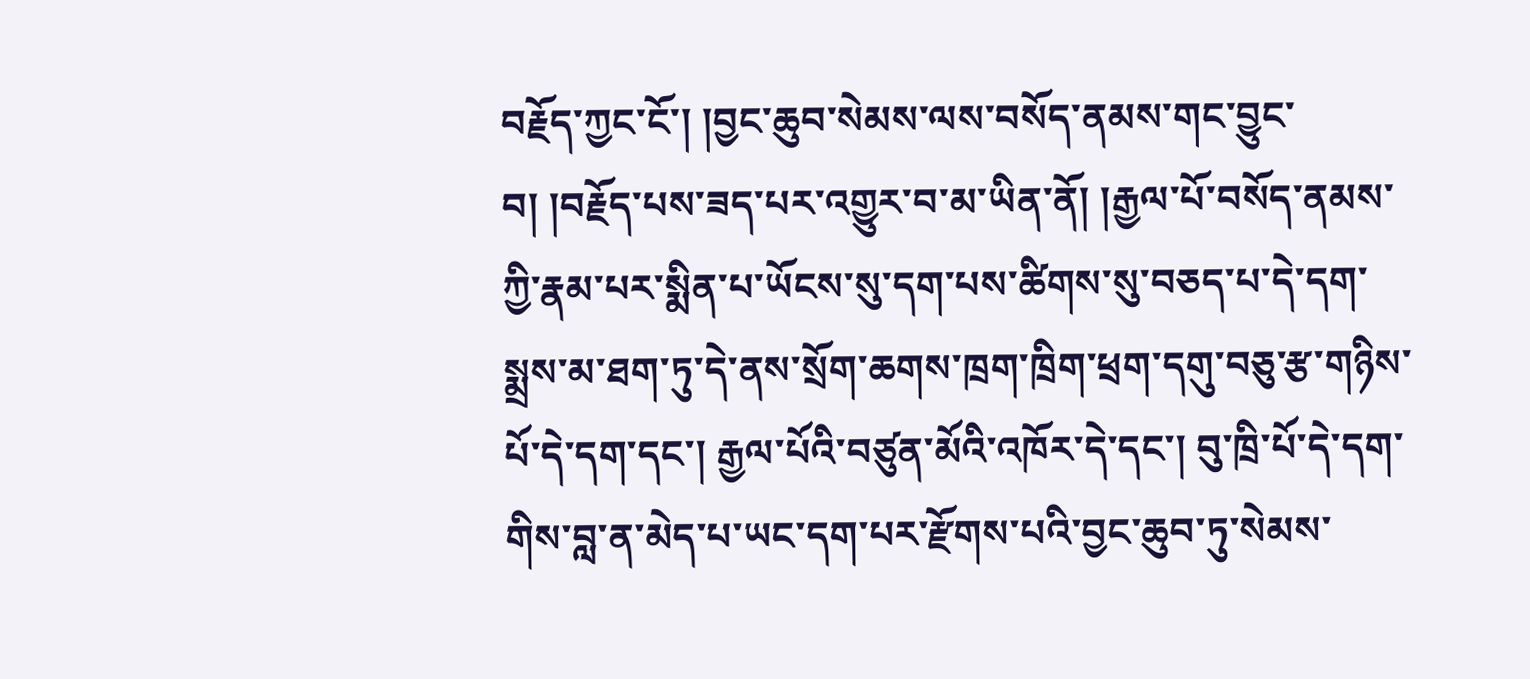བརྗོད་ཀྱང་ངོ་། །བྱང་ཆུབ་སེམས་ལས་བསོད་ནམས་གང་བྱུང་བ། །བརྗོད་པས་ཟད་པར་འགྱུར་བ་མ་ཡིན་ནོ། །རྒྱལ་པོ་བསོད་ནམས་ཀྱི་རྣམ་པར་སྨིན་པ་ཡོངས་སུ་དག་པས་ཚིགས་སུ་བཅད་པ་དེ་དག་སྨྲས་མ་ཐག་ཏུ་དེ་ནས་སྲོག་ཆགས་ཁྲག་ཁྲིག་ཕྲག་དགུ་བཅུ་རྩ་གཉིས་པོ་དེ་དག་དང་། རྒྱལ་པོའི་བཙུན་མོའི་འཁོར་དེ་དང་། བུ་ཁྲི་པོ་དེ་དག་གིས་བླ་ན་མེད་པ་ཡང་དག་པར་རྫོགས་པའི་བྱང་ཆུབ་ཏུ་སེམས་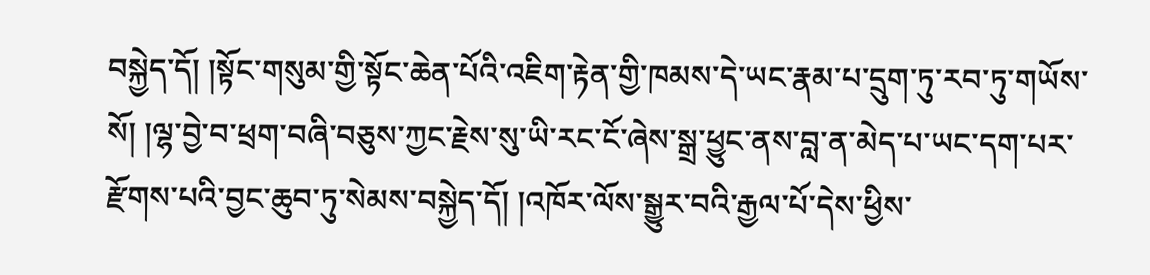བསྐྱེད་དོ། །སྟོང་གསུམ་གྱི་སྟོང་ཆེན་པོའི་འཇིག་རྟེན་གྱི་ཁམས་དེ་ཡང་རྣམ་པ་དྲུག་ཏུ་རབ་ཏུ་གཡོས་སོ། །ལྷ་བྱེ་བ་ཕྲག་བཞི་བཅུས་ཀྱང་རྗེས་སུ་ཡི་རང་ངོ་ཞེས་སྒྲ་ཕྱུང་ནས་བླ་ན་མེད་པ་ཡང་དག་པར་རྫོགས་པའི་བྱང་ཆུབ་ཏུ་སེམས་བསྐྱེད་དོ། །འཁོར་ལོས་སྒྱུར་བའི་རྒྱལ་པོ་དེས་ཕྱིས་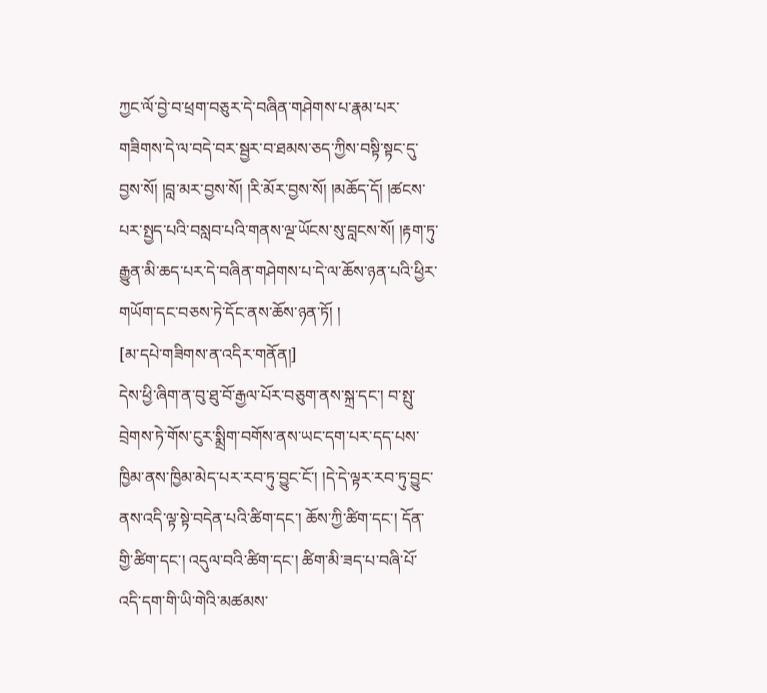ཀྱང་ལོ་བྱེ་བ་ཕྲག་བཅུར་དེ་བཞིན་གཤེགས་པ་རྣམ་པར་གཟིགས་དེ་ལ་བདེ་བར་སྦྱར་བ་ཐམས་ཅད་ཀྱིས་བསྟི་སྟང་དུ་བྱས་སོ། །བླ་མར་བྱས་སོ། །རི་མོར་བྱས་སོ། །མཆོད་དོ། །ཚངས་པར་སྤྱད་པའི་བསླབ་པའི་གནས་ལྔ་ཡོངས་སུ་བླངས་སོ། །རྟག་ཏུ་རྒྱུན་མི་ཆད་པར་དེ་བཞིན་གཤེགས་པ་དེ་ལ་ཆོས་ཉན་པའི་ཕྱིར་གཡོག་དང་བཅས་ཏེ་དོང་ནས་ཆོས་ཉན་ཏོ། །
[མ་དཔེ་གཟིགས་ན་འདིར་གནོན།]
དེས་ཕྱི་ཞིག་ན་བུ་ཐུ་བོ་རྒྱལ་པོར་བཅུག་ནས་སྐྲ་དང་། བ་སྤུ་བྲེགས་ཏེ་གོས་ངུར་སྨྲིག་བགོས་ནས་ཡང་དག་པར་དད་པས་ཁྱིམ་ནས་ཁྱིམ་མེད་པར་རབ་ཏུ་བྱུང་ངོ་། །དེ་དེ་ལྟར་རབ་ཏུ་བྱུང་ནས་འདི་ལྟ་སྟེ་བདེན་པའི་ཚིག་དང་། ཆོས་ཀྱི་ཚིག་དང་། དོན་གྱི་ཚིག་དང་། འདུལ་བའི་ཚིག་དང་། ཚིག་མི་ཟད་པ་བཞི་པོ་འདི་དག་གི་ཡི་གེའི་མཚམས་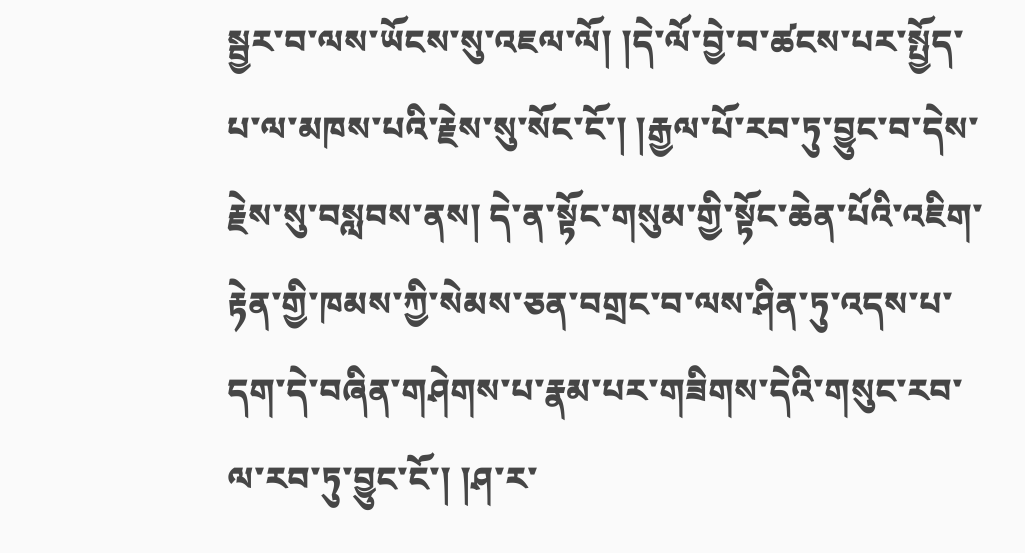སྦྱར་བ་ལས་ཡོངས་སུ་འཇལ་ལོ། །དེ་ལོ་བྱེ་བ་ཚངས་པར་སྤྱོད་པ་ལ་མཁས་པའི་རྗེས་སུ་སོང་ངོ་། །རྒྱལ་པོ་རབ་ཏུ་བྱུང་བ་དེས་རྗེས་སུ་བསླབས་ནས། དེ་ན་སྟོང་གསུམ་གྱི་སྟོང་ཆེན་པོའི་འཇིག་རྟེན་གྱི་ཁམས་ཀྱི་སེམས་ཅན་བགྲང་བ་ལས་ཤིན་ཏུ་འདས་པ་དག་དེ་བཞིན་གཤེགས་པ་རྣམ་པར་གཟིགས་དེའི་གསུང་རབ་ལ་རབ་ཏུ་བྱུང་ངོ་། །ཤ་ར་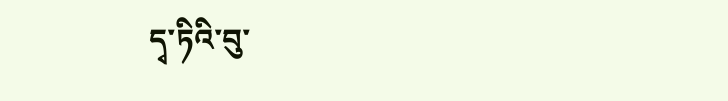དྭ་ཏིའི་བུ་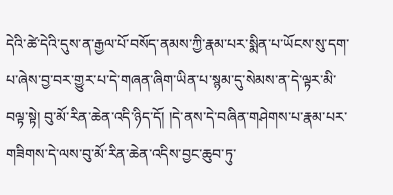དེའི་ཚེ་དེའི་དུས་ན་རྒྱལ་པོ་བསོད་ནམས་ཀྱི་རྣམ་པར་སྨིན་པ་ཡོངས་སུ་དག་པ་ཞེས་བྱ་བར་གྱུར་པ་དེ་གཞན་ཞིག་ཡིན་པ་སྙམ་དུ་སེམས་ན་དེ་ལྟར་མི་བལྟ་སྟེ། བུ་མོ་རིན་ཆེན་འདི་ཉིད་དོ། །དེ་ནས་དེ་བཞིན་གཤེགས་པ་རྣམ་པར་གཟིགས་དེ་ལས་བུ་མོ་རིན་ཆེན་འདིས་བྱང་ཆུབ་ཏུ་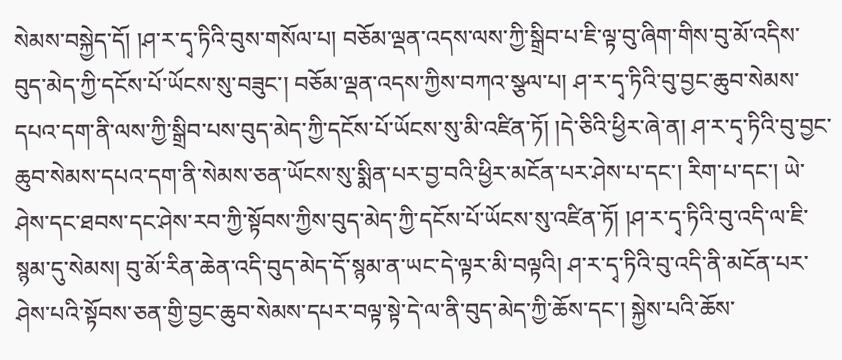སེམས་བསྐྱེད་དོ། །ཤ་ར་དྭ་ཏིའི་བུས་གསོལ་པ། བཅོམ་ལྡན་འདས་ལས་ཀྱི་སྒྲིབ་པ་ཇི་ལྟ་བུ་ཞིག་གིས་བུ་མོ་འདིས་བུད་མེད་ཀྱི་དངོས་པོ་ཡོངས་སུ་བཟུང་། བཅོམ་ལྡན་འདས་ཀྱིས་བཀའ་སྩལ་པ། ཤ་ར་དྭ་ཏིའི་བུ་བྱང་ཆུབ་སེམས་དཔའ་དག་ནི་ལས་ཀྱི་སྒྲིབ་པས་བུད་མེད་ཀྱི་དངོས་པོ་ཡོངས་སུ་མི་འཛིན་ཏོ། །དེ་ཅིའི་ཕྱིར་ཞེ་ན། ཤ་ར་དྭ་ཏིའི་བུ་བྱང་ཆུབ་སེམས་དཔའ་དག་ནི་སེམས་ཅན་ཡོངས་སུ་སྨིན་པར་བྱ་བའི་ཕྱིར་མངོན་པར་ཤེས་པ་དང་། རིག་པ་དང་། ཡེ་ཤེས་དང་ཐབས་དང་ཤེས་རབ་ཀྱི་སྟོབས་ཀྱིས་བུད་མེད་ཀྱི་དངོས་པོ་ཡོངས་སུ་འཛིན་ཏོ། །ཤ་ར་དྭ་ཏིའི་བུ་འདི་ལ་ཇི་སྙམ་དུ་སེམས། བུ་མོ་རིན་ཆེན་འདི་བུད་མེད་དོ་སྙམ་ན་ཡང་དེ་ལྟར་མི་བལྟའི། ཤ་ར་དྭ་ཏིའི་བུ་འདི་ནི་མངོན་པར་ཤེས་པའི་སྟོབས་ཅན་གྱི་བྱང་ཆུབ་སེམས་དཔར་བལྟ་སྟེ་དེ་ལ་ནི་བུད་མེད་ཀྱི་ཆོས་དང་། སྐྱེས་པའི་ཆོས་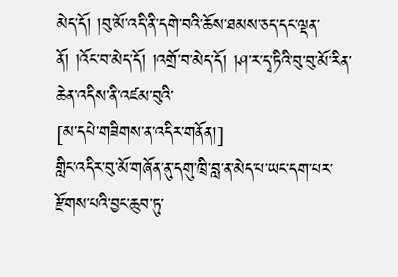མེད་དོ། །བུ་མོ་འདི་ནི་དགེ་བའི་ཆོས་ཐམས་ཅད་དང་ལྡན་ནོ། །འོང་བ་མེད་དོ། །འགྲོ་བ་མེད་དོ། །ཤ་ར་དྭ་ཏིའི་བུ་བུ་མོ་རིན་ཆེན་འདིས་ནི་འཛམ་བུའི་
[མ་དཔེ་གཟིགས་ན་འདིར་གནོན།]
གླིང་འདིར་བུ་མོ་གཞོན་ནུ་དགུ་ཁྲི་བླ་ན་མེད་པ་ཡང་དག་པར་རྫོགས་པའི་བྱང་ཆུབ་ཏུ་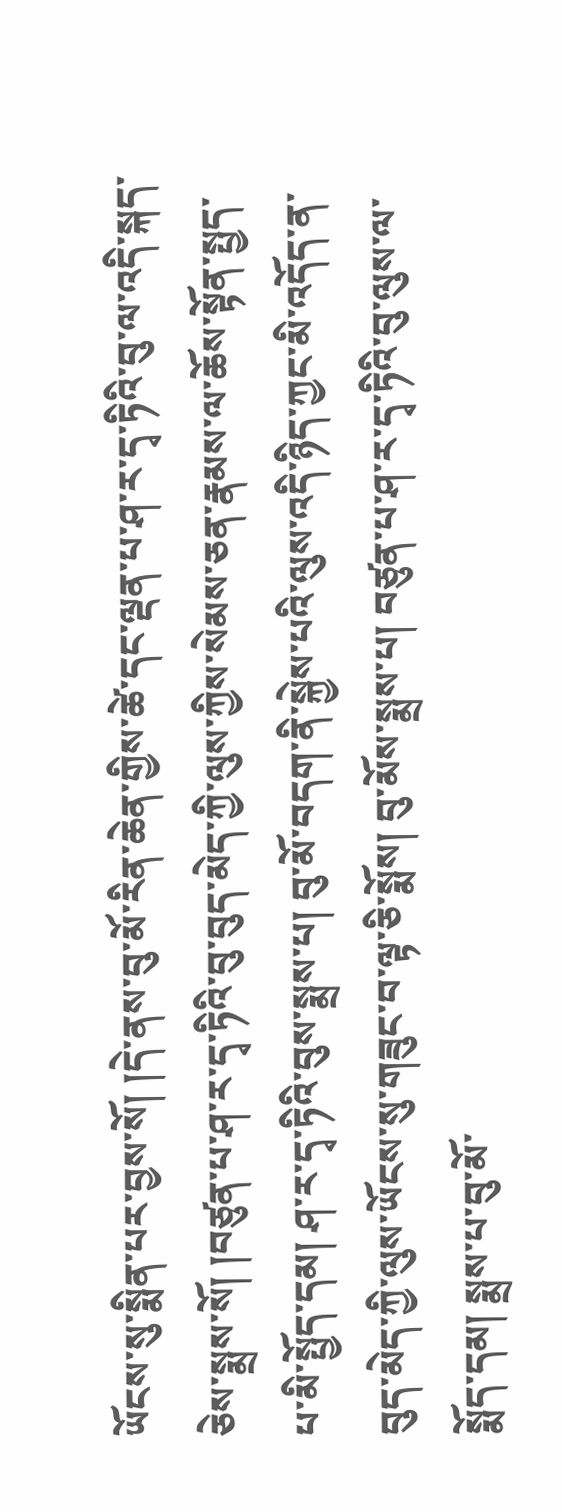ཡོངས་སུ་སྨིན་པར་བྱས་སོ། །དེ་ནས་བུ་མོ་རིན་ཆེན་གྱིས་ཚེ་དང་ལྡན་པ་ཤ་ར་དྭ་ཏིའི་བུ་ལ་འདི་སྐད་ཅེས་སྨྲས་སོ། །བཙུན་པ་ཤ་ར་དྭ་ཏིའི་བུ་བུད་མེད་ཀྱི་ལུས་ཀྱིས་སེམས་ཅན་རྣམས་ལ་ཆོས་སྟོན་སྤྱད་པ་མི་སྤྱོད་དམ། ཤ་ར་དྭ་ཏིའི་བུས་སྨྲས་པ། བུ་མོ་བདག་ནི་སྐྱེས་པའི་ལུས་འདི་ཉིད་ཀྱང་མི་འདོད་ན་བུད་མེད་ཀྱི་ལུས་ཡོངས་སུ་གཟུང་བ་ལྟ་ཅི་སྨོས། བུ་མོས་སྨྲས་པ། བཙུན་པ་ཤ་ར་དྭ་ཏིའི་བུ་ལུས་ལ་སྨོད་དམ། སྨྲས་པ་བུ་མོ་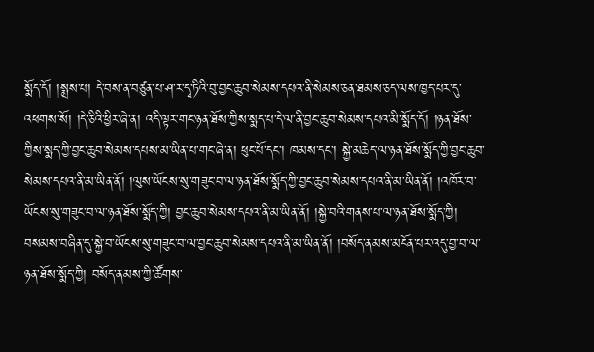སྨོད་དོ། །སྨྲས་པ། དེ་བས་ན་བཙུན་པ་ཤ་ར་དྭ་ཏིའི་བུ་བྱང་ཆུབ་སེམས་དཔའ་ནི་སེམས་ཅན་ཐམས་ཅད་ལས་ཁྱད་པར་དུ་འཕགས་སོ། །དེ་ཅིའི་ཕྱིར་ཞེ་ན། འདི་ལྟར་གང་ཉན་ཐོས་ཀྱིས་སྨད་པ་དེ་ལ་ནི་བྱང་ཆུབ་སེམས་དཔའ་མི་སྨོད་དོ། །ཉན་ཐོས་ཀྱིས་སྨད་ཀྱི་བྱང་ཆུབ་སེམས་དཔས་མ་ཡིན་པ་གང་ཞེ་ན། ཕུང་པོ་དང་། ཁམས་དང་། སྐྱེ་མཆེད་ལ་ཉན་ཐོས་སྨོད་ཀྱི་བྱང་ཆུབ་སེམས་དཔའ་ནི་མ་ཡིན་ནོ། །ལུས་ཡོངས་སུ་གཟུང་བ་ལ་ཉན་ཐོས་སྨོད་ཀྱི་བྱང་ཆུབ་སེམས་དཔའ་ནི་མ་ཡིན་ནོ། །འཁོར་བ་ཡོངས་སུ་གཟུང་བ་ལ་ཉན་ཐོས་སྨོད་ཀྱི། བྱང་ཆུབ་སེམས་དཔའ་ནི་མ་ཡིན་ནོ། །སྐྱེ་བའི་གནས་པ་ལ་ཉན་ཐོས་སྨོད་ཀྱི། བསམས་བཞིན་དུ་སྐྱེ་བ་ཡོངས་སུ་གཟུང་བ་ལ་བྱང་ཆུབ་སེམས་དཔའ་ནི་མ་ཡིན་ནོ། །བསོད་ནམས་མངོན་པར་འདུ་བྱ་བ་ལ་ཉན་ཐོས་སྨོད་ཀྱི། བསོད་ནམས་ཀྱི་ཚོགས་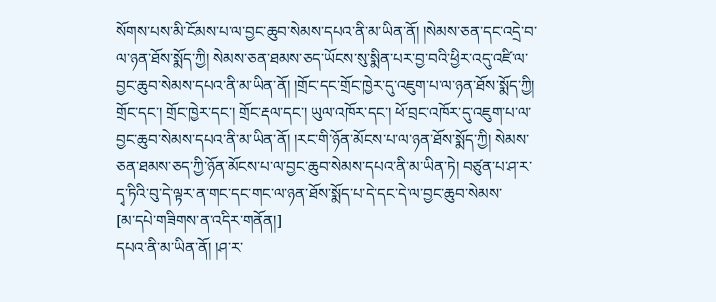སོགས་པས་མི་ངོམས་པ་ལ་བྱང་ཆུབ་སེམས་དཔའ་ནི་མ་ཡིན་ནོ། །སེམས་ཅན་དང་འདྲེ་བ་ལ་ཉན་ཐོས་སྨོད་ཀྱི། སེམས་ཅན་ཐམས་ཅད་ཡོངས་སུ་སྨིན་པར་བྱ་བའི་ཕྱིར་འདུ་འཛི་ལ་བྱང་ཆུབ་སེམས་དཔའ་ནི་མ་ཡིན་ནོ། །གྲོང་དང་གྲོང་ཁྱེར་དུ་འཇུག་པ་ལ་ཉན་ཐོས་སྨོད་ཀྱི། གྲོང་དང་། གྲོང་ཁྱེར་དང་། གྲོང་རྡལ་དང་། ཡུལ་འཁོར་དང་། ཕོ་བྲང་འཁོར་དུ་འཇུག་པ་ལ་བྱང་ཆུབ་སེམས་དཔའ་ནི་མ་ཡིན་ནོ། །རང་གི་ཉོན་མོངས་པ་ལ་ཉན་ཐོས་སྨོད་ཀྱི། སེམས་ཅན་ཐམས་ཅད་ཀྱི་ཉོན་མོངས་པ་ལ་བྱང་ཆུབ་སེམས་དཔའ་ནི་མ་ཡིན་ཏེ། བཙུན་པ་ཤ་ར་དྭ་ཏིའི་བུ་དེ་ལྟར་ན་གང་དང་གང་ལ་ཉན་ཐོས་སྨོད་པ་དེ་དང་དེ་ལ་བྱང་ཆུབ་སེམས་
[མ་དཔེ་གཟིགས་ན་འདིར་གནོན།]
དཔའ་ནི་མ་ཡིན་ནོ། །ཤ་ར་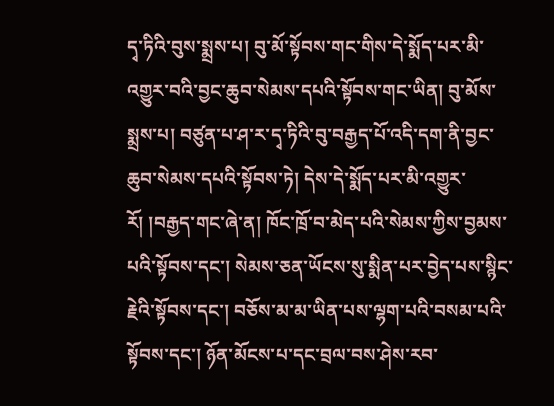དྭ་ཏིའི་བུས་སྨྲས་པ། བུ་མོ་སྟོབས་གང་གིས་དེ་སྨོད་པར་མི་འགྱུར་བའི་བྱང་ཆུབ་སེམས་དཔའི་སྟོབས་གང་ཡིན། བུ་མོས་སྨྲས་པ། བཙུན་པ་ཤ་ར་དྭ་ཏིའི་བུ་བརྒྱད་པོ་འདི་དག་ནི་བྱང་ཆུབ་སེམས་དཔའི་སྟོབས་ཏེ། དེས་དེ་སྨོད་པར་མི་འགྱུར་རོ། །བརྒྱད་གང་ཞེ་ན། ཁོང་ཁྲོ་བ་མེད་པའི་སེམས་ཀྱིས་བྱམས་པའི་སྟོབས་དང་། སེམས་ཅན་ཡོངས་སུ་སྨིན་པར་བྱེད་པས་སྙིང་རྗེའི་སྟོབས་དང་། བཅོས་མ་མ་ཡིན་པས་ལྷག་པའི་བསམ་པའི་སྟོབས་དང་། ཉོན་མོངས་པ་དང་བྲལ་བས་ཤེས་རབ་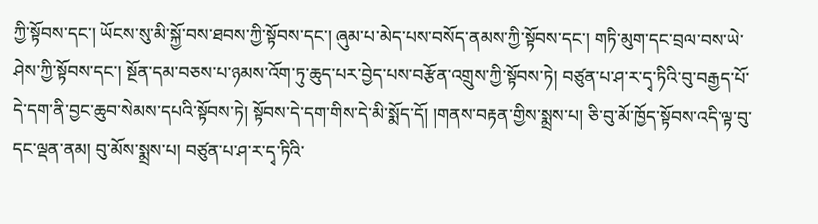ཀྱི་སྟོབས་དང་། ཡོངས་སུ་མི་སྐྱོ་བས་ཐབས་ཀྱི་སྟོབས་དང་། ཞུམ་པ་མེད་པས་བསོད་ནམས་ཀྱི་སྟོབས་དང་། གཏི་མུག་དང་བྲལ་བས་ཡེ་ཤེས་ཀྱི་སྟོབས་དང་། སྔོན་དམ་བཅས་པ་ཉམས་འོག་ཏུ་ཆུད་པར་བྱེད་པས་བརྩོན་འགྲུས་ཀྱི་སྟོབས་ཏེ། བཙུན་པ་ཤ་ར་དྭ་ཏིའི་བུ་བརྒྱད་པོ་དེ་དག་ནི་བྱང་ཆུབ་སེམས་དཔའི་སྟོབས་ཏེ། སྟོབས་དེ་དག་གིས་དེ་མི་སྨོད་དོ། །གནས་བརྟན་གྱིས་སྨྲས་པ། ཅི་བུ་མོ་ཁྱོད་སྟོབས་འདི་ལྟ་བུ་དང་ལྡན་ནམ། བུ་མོས་སྨྲས་པ། བཙུན་པ་ཤ་ར་དྭ་ཏིའི་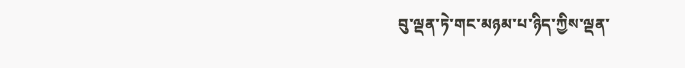བུ་ལྡན་ཏེ་གང་མཉམ་པ་ཉིད་ཀྱིས་ལྡན་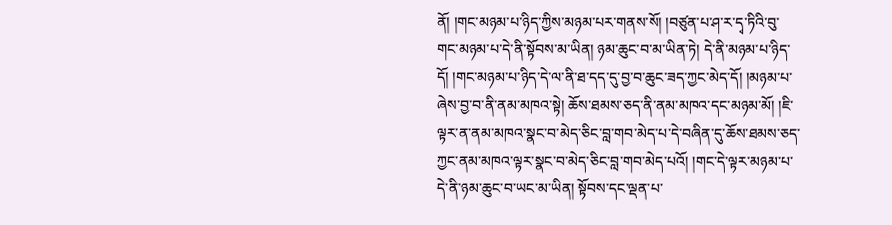ནོ། །གང་མཉམ་པ་ཉིད་ཀྱིས་མཉམ་པར་གནས་སོ། །བཙུན་པ་ཤ་ར་དྭ་ཏིའི་བུ་གང་མཉམ་པ་དེ་ནི་སྟོབས་མ་ཡིན། ཉམ་ཆུང་བ་མ་ཡིན་ཏེ། དེ་ནི་མཉམ་པ་ཉིད་དོ། །གང་མཉམ་པ་ཉིད་དེ་ལ་ནི་ཐ་དད་དུ་བྱ་བ་ཆུང་ཟད་ཀྱང་མེད་དོ། །མཉམ་པ་ཞེས་བྱ་བ་ནི་ནམ་མཁའ་སྟེ། ཆོས་ཐམས་ཅད་ནི་ནམ་མཁའ་དང་མཉམ་མོ། །ཇི་ལྟར་ན་ནམ་མཁའ་སྣང་བ་མེད་ཅིང་བླ་གབ་མེད་པ་དེ་བཞིན་དུ་ཆོས་ཐམས་ཅད་ཀྱང་ནམ་མཁའ་ལྟར་སྣང་བ་མེད་ཅིང་བླ་གབ་མེད་པའོ། །གང་དེ་ལྟར་མཉམ་པ་དེ་ནི་ཉམ་ཆུང་བ་ཡང་མ་ཡིན། སྟོབས་དང་ལྡན་པ་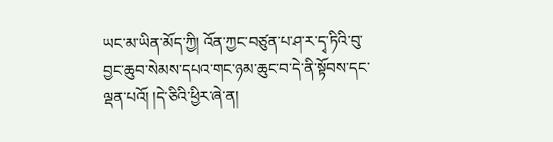ཡང་མ་ཡིན་མོད་ཀྱི། འོན་ཀྱང་བཙུན་པ་ཤ་ར་དྭ་ཏིའི་བུ་བྱང་ཆུབ་སེམས་དཔའ་གང་ཉམ་ཆུང་བ་དེ་ནི་སྟོབས་དང་ལྡན་པའོ། །དེ་ཅིའི་ཕྱིར་ཞེ་ན།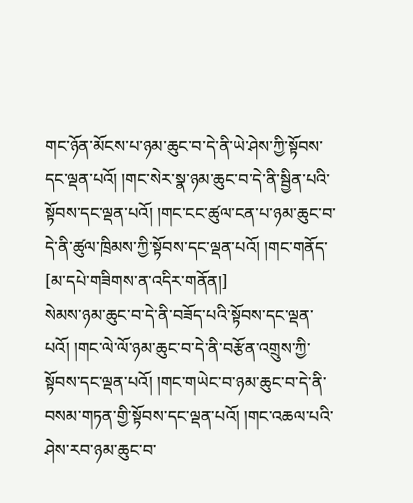གང་ཉོན་མོངས་པ་ཉམ་ཆུང་བ་དེ་ནི་ཡེ་ཤེས་ཀྱི་སྟོབས་དང་ལྡན་པའོ། །གང་སེར་སྣ་ཉམ་ཆུང་བ་དེ་ནི་སྦྱིན་པའི་སྟོབས་དང་ལྡན་པའོ། །གང་ངང་ཚུལ་ངན་པ་ཉམ་ཆུང་བ་དེ་ནི་ཚུལ་ཁྲིམས་ཀྱི་སྟོབས་དང་ལྡན་པའོ། །གང་གནོད་
[མ་དཔེ་གཟིགས་ན་འདིར་གནོན།]
སེམས་ཉམ་ཆུང་བ་དེ་ནི་བཟོད་པའི་སྟོབས་དང་ལྡན་པའོ། །གང་ལེ་ལོ་ཉམ་ཆུང་བ་དེ་ནི་བརྩོན་འགྲུས་ཀྱི་སྟོབས་དང་ལྡན་པའོ། །གང་གཡེང་བ་ཉམ་ཆུང་བ་དེ་ནི་བསམ་གཏན་གྱི་སྟོབས་དང་ལྡན་པའོ། །གང་འཆལ་པའི་ཤེས་རབ་ཉམ་ཆུང་བ་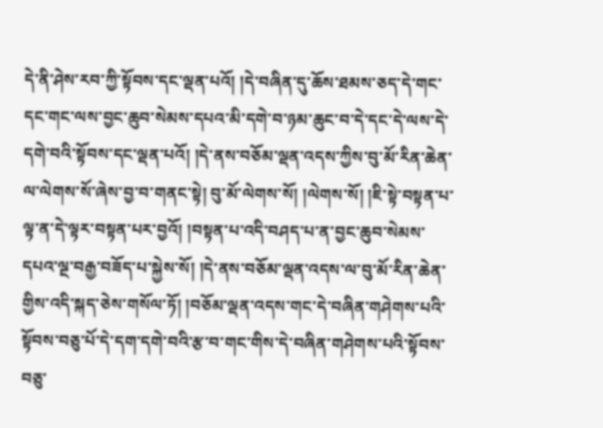དེ་ནི་ཤེས་རབ་ཀྱི་སྟོབས་དང་ལྡན་པའོ། །དེ་བཞིན་དུ་ཆོས་ཐམས་ཅད་དེ་གང་དང་གང་ལས་བྱང་ཆུབ་སེམས་དཔའ་མི་དགེ་བ་ཉམ་ཆུང་བ་དེ་དང་དེ་ལས་དེ་དགེ་བའི་སྟོབས་དང་ལྡན་པའོ། །དེ་ནས་བཅོམ་ལྡན་འདས་ཀྱིས་བུ་མོ་རིན་ཆེན་ལ་ལེགས་སོ་ཞེས་བྱ་བ་གནང་སྟེ། བུ་མོ་ལེགས་སོ། །ལེགས་སོ། །ཇི་སྟེ་བསྟན་པ་ལྟ་ན་དེ་ལྟར་བསྟན་པར་བྱའོ། །བསྟན་པ་འདི་བཤད་པ་ན་བྱང་ཆུབ་སེམས་དཔའ་ལྔ་བརྒྱ་བཟོད་པ་སྐྱེས་སོ། །དེ་ནས་བཅོམ་ལྡན་འདས་ལ་བུ་མོ་རིན་ཆེན་གྱིས་འདི་སྐད་ཅེས་གསོལ་ཏོ། །བཅོམ་ལྡན་འདས་གང་དེ་བཞིན་གཤེགས་པའི་སྟོབས་བཅུ་པོ་དེ་དག་དགེ་བའི་རྩ་བ་གང་གིས་དེ་བཞིན་གཤེགས་པའི་སྟོབས་བཅུ་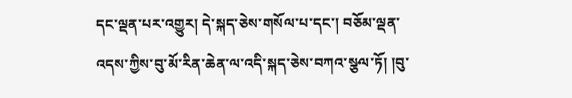དང་ལྡན་པར་འགྱུར། དེ་སྐད་ཅེས་གསོལ་པ་དང་། བཅོམ་ལྡན་འདས་ཀྱིས་བུ་མོ་རིན་ཆེན་ལ་འདི་སྐད་ཅེས་བཀའ་སྩལ་ཏོ། །བུ་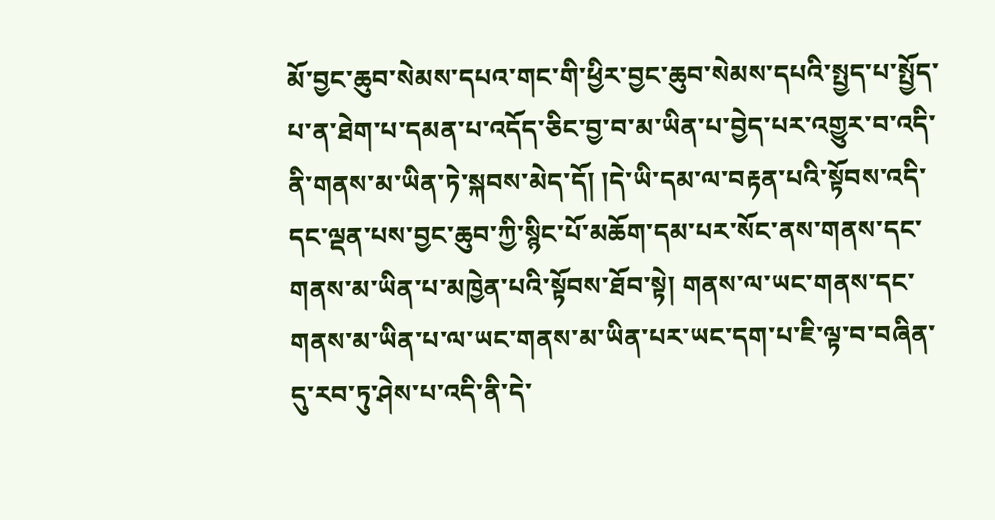མོ་བྱང་ཆུབ་སེམས་དཔའ་གང་གི་ཕྱིར་བྱང་ཆུབ་སེམས་དཔའི་སྤྱད་པ་སྤྱོད་པ་ན་ཐེག་པ་དམན་པ་འདོད་ཅིང་བྱ་བ་མ་ཡིན་པ་བྱེད་པར་འགྱུར་བ་འདི་ནི་གནས་མ་ཡིན་ཏེ་སྐབས་མེད་དོ། །དེ་ཡི་དམ་ལ་བརྟན་པའི་སྟོབས་འདི་དང་ལྡན་པས་བྱང་ཆུབ་ཀྱི་སྙིང་པོ་མཆོག་དམ་པར་སོང་ནས་གནས་དང་གནས་མ་ཡིན་པ་མཁྱེན་པའི་སྟོབས་ཐོབ་སྟེ། གནས་ལ་ཡང་གནས་དང་གནས་མ་ཡིན་པ་ལ་ཡང་གནས་མ་ཡིན་པར་ཡང་དག་པ་ཇི་ལྟ་བ་བཞིན་དུ་རབ་ཏུ་ཤེས་པ་འདི་ནི་དེ་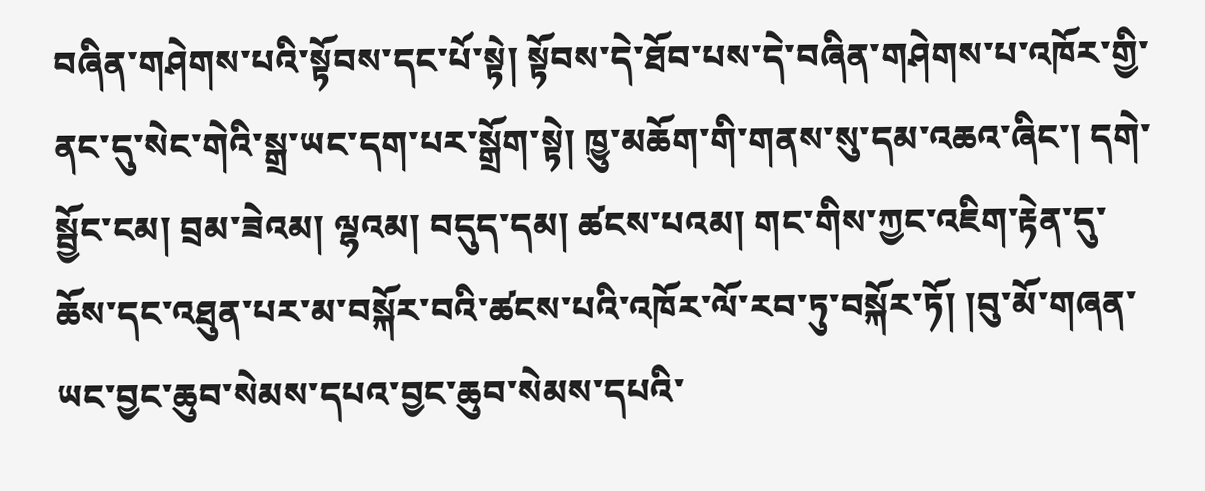བཞིན་གཤེགས་པའི་སྟོབས་དང་པོ་སྟེ། སྟོབས་དེ་ཐོབ་པས་དེ་བཞིན་གཤེགས་པ་འཁོར་གྱི་ནང་དུ་སེང་གེའི་སྒྲ་ཡང་དག་པར་སྒྲོག་སྟེ། ཁྱུ་མཆོག་གི་གནས་སུ་དམ་འཆའ་ཞིང་། དགེ་སྦྱོང་ངམ། བྲམ་ཟེའམ། ལྷའམ། བདུད་དམ། ཚངས་པའམ། གང་གིས་ཀྱང་འཇིག་རྟེན་དུ་ཆོས་དང་འཐུན་པར་མ་བསྐོར་བའི་ཚངས་པའི་འཁོར་ལོ་རབ་ཏུ་བསྐོར་ཏོ། །བུ་མོ་གཞན་ཡང་བྱང་ཆུབ་སེམས་དཔའ་བྱང་ཆུབ་སེམས་དཔའི་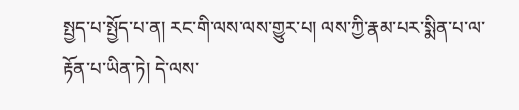སྤྱད་པ་སྤྱོད་པ་ན། རང་གི་ལས་ལས་གྱུར་པ། ལས་ཀྱི་རྣམ་པར་སྨིན་པ་ལ་རྟོན་པ་ཡིན་ཏེ། དེ་ལས་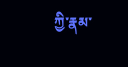ཀྱི་རྣམ་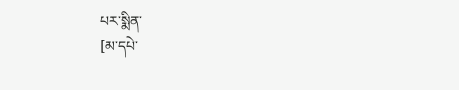པར་སྨིན་
[མ་དཔེ་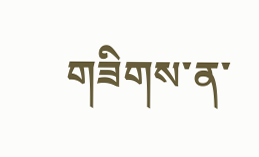གཟིགས་ན་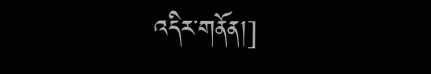འདིར་གནོན།]